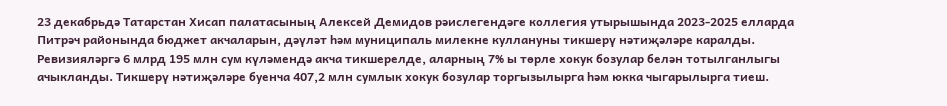23 декабрьдә Татарстан Хисап палатасының Алексей Демидов рәислегендәге коллегия утырышында 2023-2025 елларда Питрәч районында бюджет акчаларын, дәүләт һәм муниципаль милекне куллануны тикшерү нәтиҗәләре каралды.
Ревизияләргә 6 млрд 195 млн сум күләмендә акча тикшерелде, аларның 7% ы төрле хокук бозулар белән тотылганлыгы ачыкланды. Тикшерү нәтиҗәләре буенча 407,2 млн сумлык хокук бозулар торгызылырга һәм юкка чыгарылырга тиеш.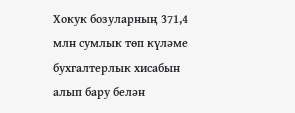Хокук бозуларның 371,4 млн сумлык төп күләме бухгалтерлык хисабын алып бару белән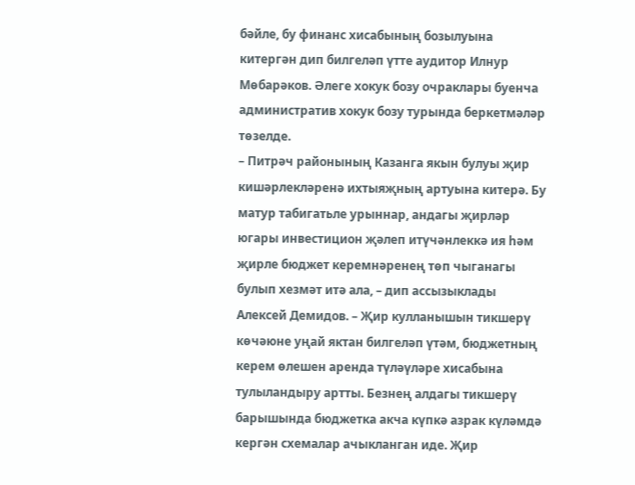бәйле, бу финанс хисабының бозылуына китергән дип билгеләп үтте аудитор Илнур Мөбарәков. Әлеге хокук бозу очраклары буенча административ хокук бозу турында беркетмәләр төзелде.
– Питрәч районының Казанга якын булуы җир кишәрлекләренә ихтыяҗның артуына китерә. Бу матур табигатьле урыннар, андагы җирләр югары инвестицион җәлеп итүчәнлеккә ия һәм җирле бюджет керемнәренең төп чыганагы булып хезмәт итә ала, – дип ассызыклады Алексей Демидов. – Җир кулланышын тикшерү көчәюне уңай яктан билгеләп үтәм, бюджетның керем өлешен аренда түләүләре хисабына тулыландыру артты. Безнең алдагы тикшерү барышында бюджетка акча күпкә азрак күләмдә кергән схемалар ачыкланган иде. Җир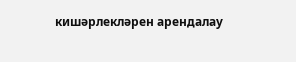кишәрлекләрен арендалау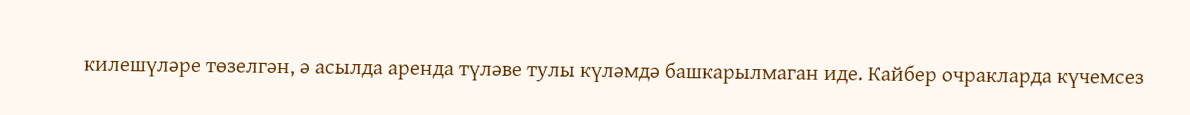килешүләре төзелгән, ә асылда аренда түләве тулы күләмдә башкарылмаган иде. Кайбер очракларда күчемсез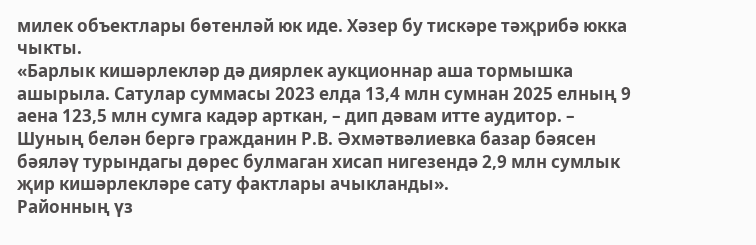милек объектлары бөтенләй юк иде. Хәзер бу тискәре тәҗрибә юкка чыкты.
«Барлык кишәрлекләр дә диярлек аукционнар аша тормышка ашырыла. Сатулар суммасы 2023 елда 13,4 млн сумнан 2025 елның 9 аена 123,5 млн сумга кадәр арткан, – дип дәвам итте аудитор. – Шуның белән бергә гражданин Р.В. Әхмәтвәлиевка базар бәясен бәяләү турындагы дөрес булмаган хисап нигезендә 2,9 млн сумлык җир кишәрлекләре сату фактлары ачыкланды».
Районның үз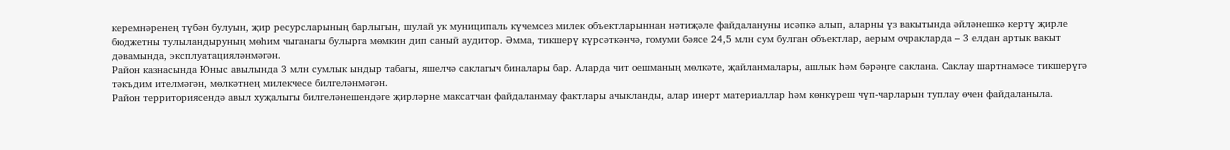керемнәренең түбән булуын, җир ресурсларының барлыгын, шулай ук муниципаль күчемсез милек объектларыннан нәтиҗәле файдалануны исәпкә алып, аларны үз вакытында әйләнешкә кертү җирле бюджетны тулыландыруның мөһим чыганагы булырга мөмкин дип саный аудитор. Әмма, тикшерү күрсәткәнчә, гомуми бәясе 24,5 млн сум булган объектлар, аерым очракларда – 3 елдан артык вакыт дәвамында, эксплуатацияләнмәгән.
Район казнасында Юныс авылында 3 млн сумлык ындыр табагы, яшелчә саклагыч биналары бар. Аларда чит оешманың мөлкәте, җайланмалары, ашлык һәм бәрәңге саклана. Саклау шартнамәсе тикшерүгә тәкъдим ителмәгән, мөлкәтнең милекчесе билгеләнмәгән.
Район территориясендә авыл хуҗалыгы билгеләнешендәге җирләрне максатчан файдаланмау фактлары ачыкланды, алар инерт материаллар һәм көнкүреш чүп-чарларын туплау өчен файдаланыла.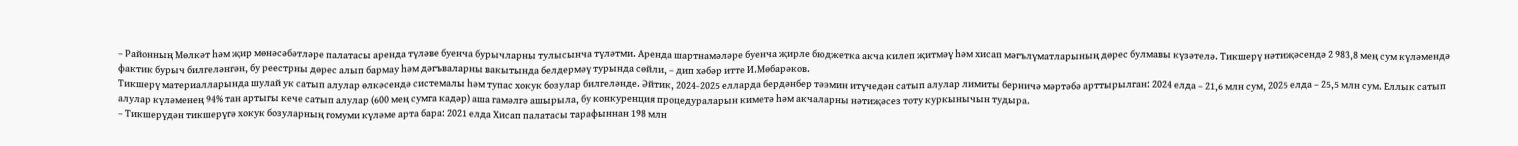– Районның Мөлкәт һәм җир мөнәсәбәтләре палатасы аренда түләве буенча бурычларны тулысынча түләтми. Аренда шартнамәләре буенча җирле бюджетка акча килеп җитмәү һәм хисап мәгълүматларының дөрес булмавы күзәтелә. Тикшерү нәтиҗәсендә 2 983,8 мең сум күләмендә фактик бурыч билгеләнгән, бу реестрны дөрес алып бармау һәм дәгъваларны вакытында белдермәү турында сөйли, – дип хәбәр итте И.Мөбарәков.
Тикшерү материалларында шулай ук сатып алулар өлкәсендә системалы һәм тупас хокук бозулар билгеләнде. Әйтик, 2024-2025 елларда бердәнбер тәэмин итүчедән сатып алулар лимиты берничә мәртәбә арттырылган: 2024 елда – 21,6 млн сум, 2025 елда – 25,5 млн сум. Еллык сатып алулар күләменең 94% тан артыгы кече сатып алулар (600 мең сумга кадәр) аша гамәлгә ашырыла, бу конкуренция процедураларын киметә һәм акчаларны нәтиҗәсез тоту куркынычын тудыра.
– Тикшерүдән тикшерүгә хокук бозуларның гомуми күләме арта бара: 2021 елда Хисап палатасы тарафыннан 198 млн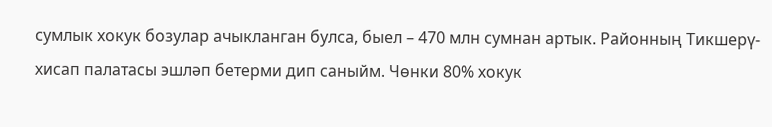сумлык хокук бозулар ачыкланган булса, быел – 470 млн сумнан артык. Районның Тикшерү-хисап палатасы эшләп бетерми дип саныйм. Чөнки 80% хокук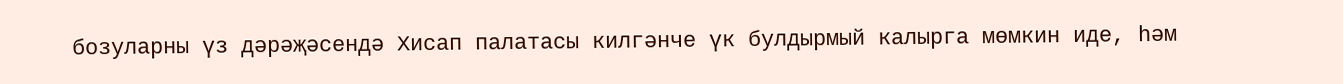бозуларны үз дәрәҗәсендә Хисап палатасы килгәнче үк булдырмый калырга мөмкин иде, һәм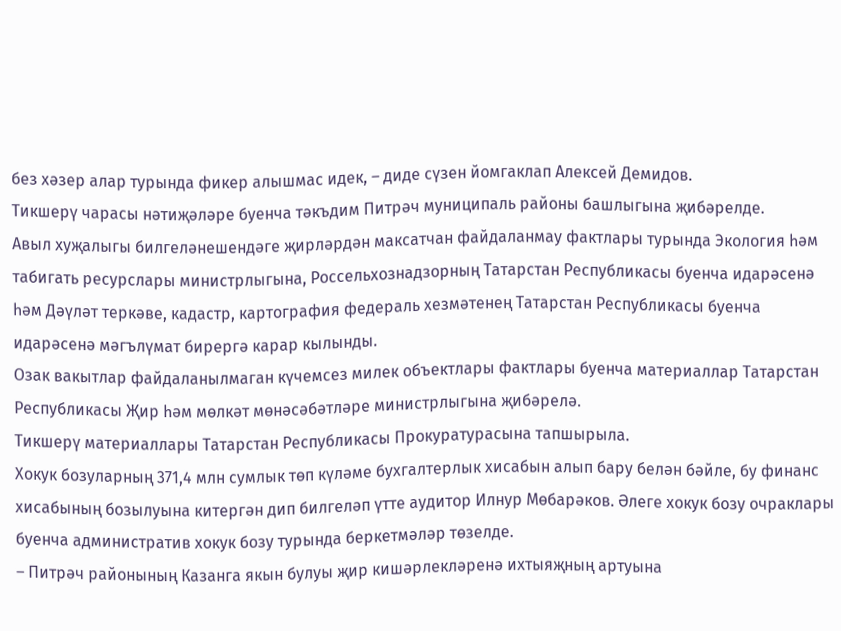без хәзер алар турында фикер алышмас идек, – диде сүзен йомгаклап Алексей Демидов.
Тикшерү чарасы нәтиҗәләре буенча тәкъдим Питрәч муниципаль районы башлыгына җибәрелде.
Авыл хуҗалыгы билгеләнешендәге җирләрдән максатчан файдаланмау фактлары турында Экология һәм табигать ресурслары министрлыгына, Россельхознадзорның Татарстан Республикасы буенча идарәсенә һәм Дәүләт теркәве, кадастр, картография федераль хезмәтенең Татарстан Республикасы буенча идарәсенә мәгълүмат бирергә карар кылынды.
Озак вакытлар файдаланылмаган күчемсез милек объектлары фактлары буенча материаллар Татарстан Республикасы Җир һәм мөлкәт мөнәсәбәтләре министрлыгына җибәрелә.
Тикшерү материаллары Татарстан Республикасы Прокуратурасына тапшырыла.
Хокук бозуларның 371,4 млн сумлык төп күләме бухгалтерлык хисабын алып бару белән бәйле, бу финанс хисабының бозылуына китергән дип билгеләп үтте аудитор Илнур Мөбарәков. Әлеге хокук бозу очраклары буенча административ хокук бозу турында беркетмәләр төзелде.
– Питрәч районының Казанга якын булуы җир кишәрлекләренә ихтыяҗның артуына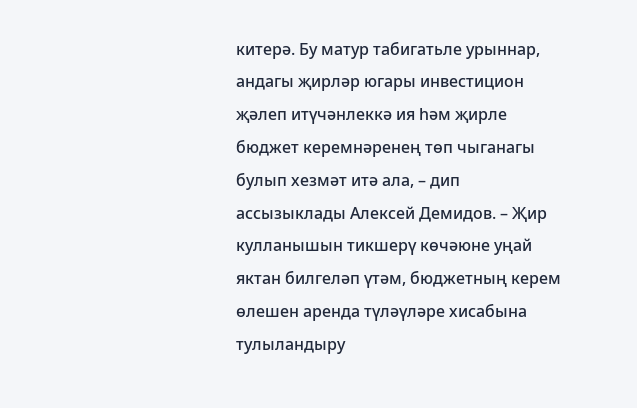китерә. Бу матур табигатьле урыннар, андагы җирләр югары инвестицион җәлеп итүчәнлеккә ия һәм җирле бюджет керемнәренең төп чыганагы булып хезмәт итә ала, – дип ассызыклады Алексей Демидов. – Җир кулланышын тикшерү көчәюне уңай яктан билгеләп үтәм, бюджетның керем өлешен аренда түләүләре хисабына тулыландыру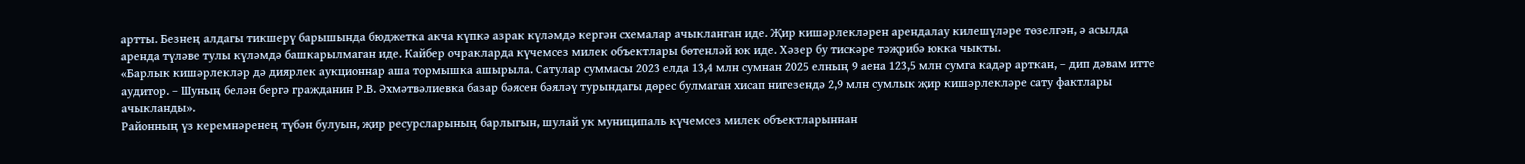артты. Безнең алдагы тикшерү барышында бюджетка акча күпкә азрак күләмдә кергән схемалар ачыкланган иде. Җир кишәрлекләрен арендалау килешүләре төзелгән, ә асылда аренда түләве тулы күләмдә башкарылмаган иде. Кайбер очракларда күчемсез милек объектлары бөтенләй юк иде. Хәзер бу тискәре тәҗрибә юкка чыкты.
«Барлык кишәрлекләр дә диярлек аукционнар аша тормышка ашырыла. Сатулар суммасы 2023 елда 13,4 млн сумнан 2025 елның 9 аена 123,5 млн сумга кадәр арткан, – дип дәвам итте аудитор. – Шуның белән бергә гражданин Р.В. Әхмәтвәлиевка базар бәясен бәяләү турындагы дөрес булмаган хисап нигезендә 2,9 млн сумлык җир кишәрлекләре сату фактлары ачыкланды».
Районның үз керемнәренең түбән булуын, җир ресурсларының барлыгын, шулай ук муниципаль күчемсез милек объектларыннан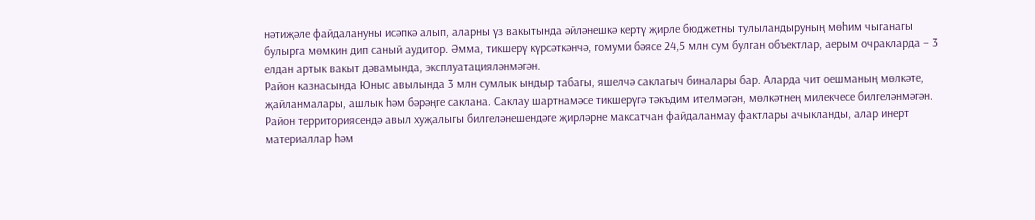нәтиҗәле файдалануны исәпкә алып, аларны үз вакытында әйләнешкә кертү җирле бюджетны тулыландыруның мөһим чыганагы булырга мөмкин дип саный аудитор. Әмма, тикшерү күрсәткәнчә, гомуми бәясе 24,5 млн сум булган объектлар, аерым очракларда – 3 елдан артык вакыт дәвамында, эксплуатацияләнмәгән.
Район казнасында Юныс авылында 3 млн сумлык ындыр табагы, яшелчә саклагыч биналары бар. Аларда чит оешманың мөлкәте, җайланмалары, ашлык һәм бәрәңге саклана. Саклау шартнамәсе тикшерүгә тәкъдим ителмәгән, мөлкәтнең милекчесе билгеләнмәгән.
Район территориясендә авыл хуҗалыгы билгеләнешендәге җирләрне максатчан файдаланмау фактлары ачыкланды, алар инерт материаллар һәм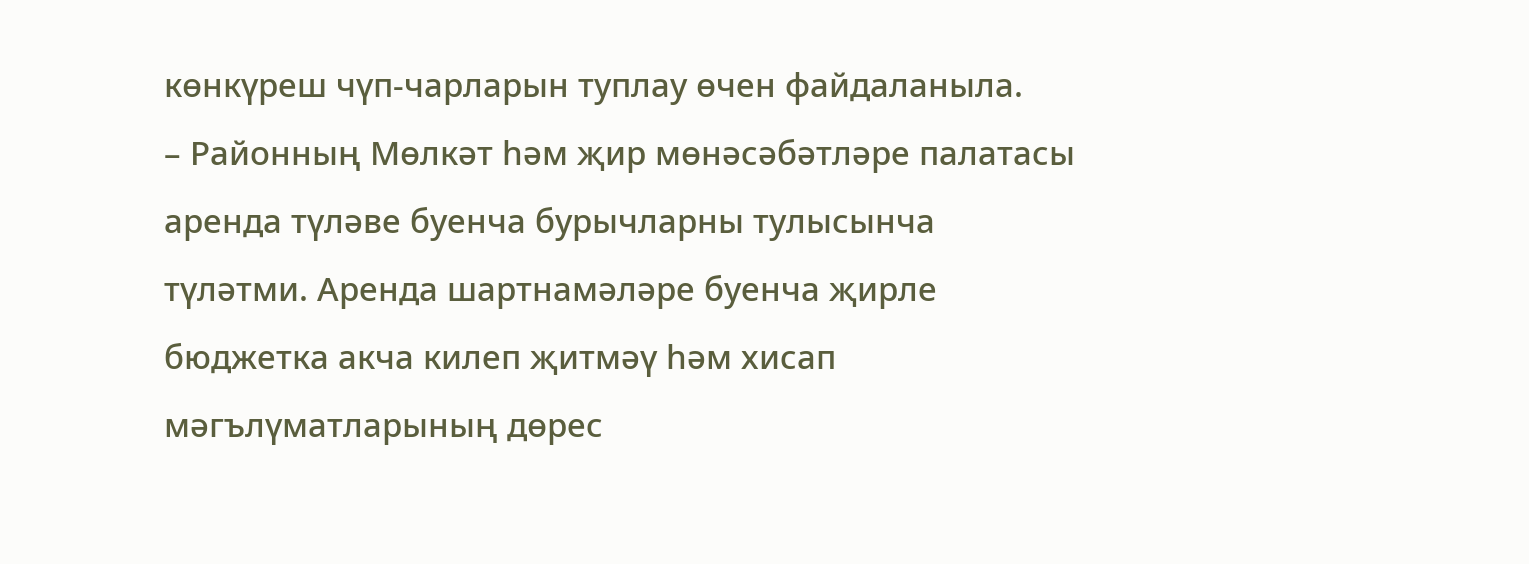көнкүреш чүп-чарларын туплау өчен файдаланыла.
– Районның Мөлкәт һәм җир мөнәсәбәтләре палатасы аренда түләве буенча бурычларны тулысынча түләтми. Аренда шартнамәләре буенча җирле бюджетка акча килеп җитмәү һәм хисап мәгълүматларының дөрес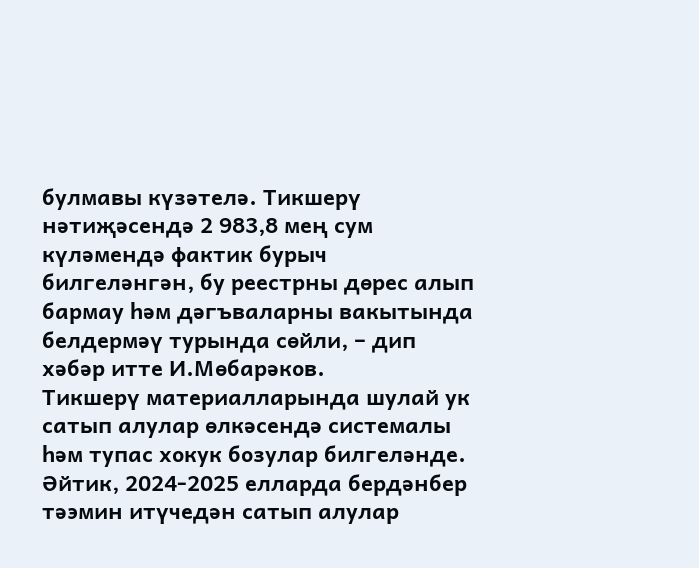булмавы күзәтелә. Тикшерү нәтиҗәсендә 2 983,8 мең сум күләмендә фактик бурыч билгеләнгән, бу реестрны дөрес алып бармау һәм дәгъваларны вакытында белдермәү турында сөйли, – дип хәбәр итте И.Мөбарәков.
Тикшерү материалларында шулай ук сатып алулар өлкәсендә системалы һәм тупас хокук бозулар билгеләнде. Әйтик, 2024-2025 елларда бердәнбер тәэмин итүчедән сатып алулар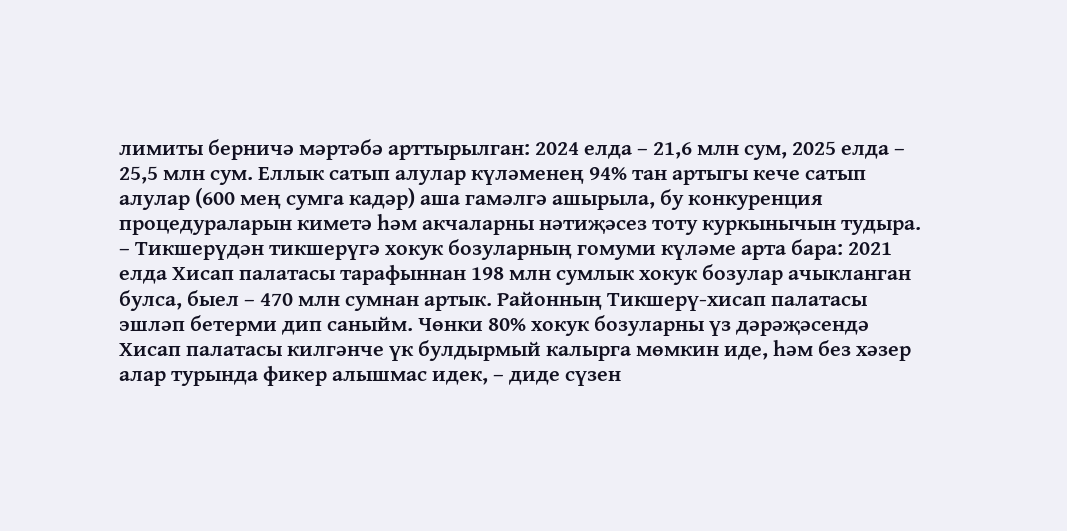лимиты берничә мәртәбә арттырылган: 2024 елда – 21,6 млн сум, 2025 елда – 25,5 млн сум. Еллык сатып алулар күләменең 94% тан артыгы кече сатып алулар (600 мең сумга кадәр) аша гамәлгә ашырыла, бу конкуренция процедураларын киметә һәм акчаларны нәтиҗәсез тоту куркынычын тудыра.
– Тикшерүдән тикшерүгә хокук бозуларның гомуми күләме арта бара: 2021 елда Хисап палатасы тарафыннан 198 млн сумлык хокук бозулар ачыкланган булса, быел – 470 млн сумнан артык. Районның Тикшерү-хисап палатасы эшләп бетерми дип саныйм. Чөнки 80% хокук бозуларны үз дәрәҗәсендә Хисап палатасы килгәнче үк булдырмый калырга мөмкин иде, һәм без хәзер алар турында фикер алышмас идек, – диде сүзен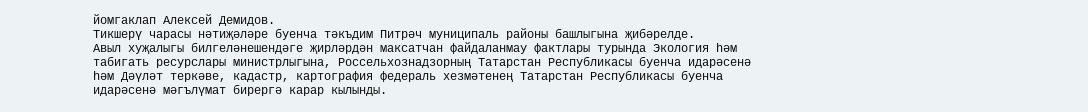йомгаклап Алексей Демидов.
Тикшерү чарасы нәтиҗәләре буенча тәкъдим Питрәч муниципаль районы башлыгына җибәрелде.
Авыл хуҗалыгы билгеләнешендәге җирләрдән максатчан файдаланмау фактлары турында Экология һәм табигать ресурслары министрлыгына, Россельхознадзорның Татарстан Республикасы буенча идарәсенә һәм Дәүләт теркәве, кадастр, картография федераль хезмәтенең Татарстан Республикасы буенча идарәсенә мәгълүмат бирергә карар кылынды.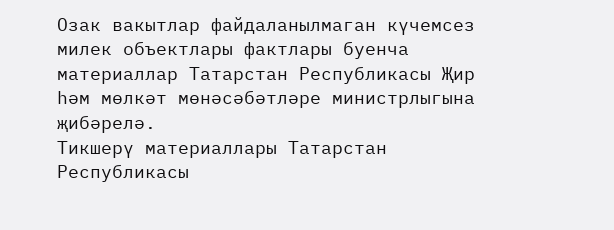Озак вакытлар файдаланылмаган күчемсез милек объектлары фактлары буенча материаллар Татарстан Республикасы Җир һәм мөлкәт мөнәсәбәтләре министрлыгына җибәрелә.
Тикшерү материаллары Татарстан Республикасы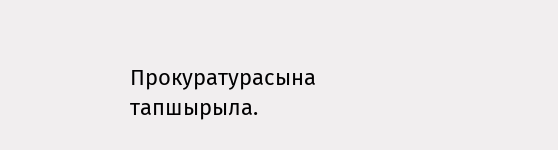Прокуратурасына тапшырыла.